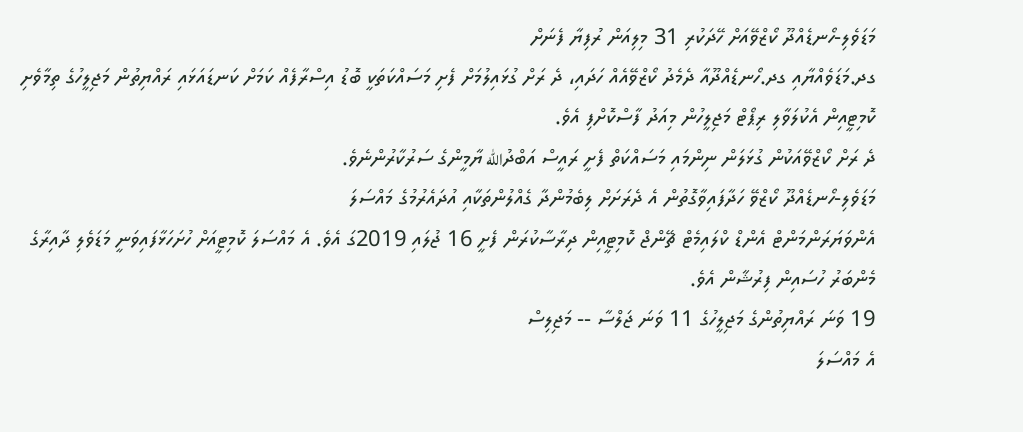މަޑަވެލި-ހޯނޑެއްދޫ ކޯޒްވޭއަށް ހޭދަކުރި 31 މިލިއަން ރުފިޔާ ފެނަށް
ގދ.މަޑަވެއްޔާއި ގދ.ހޯނޑެއްދޫއާ ދެމެދު ކޯޒްވޭއެއް ހަދައި، ދެ ރަށް ގުޅައިލުމަށް ފެށި މަސައްކަތަކީ ބޮޑު އިސްރާފެއް ކަމަށް ކަނޑައަޅައި ރައްޔިތުން މަޖިލީހުގެ ތިމާވެށި ކޮމިޓީއިން އެކުލަވާލި ރިޕޯޓް މަޖިލީހުން މިއަދު ފާސްކޮށްފި އެވެ.
ދެ ރަށް ކޯޒްވޭއަކުން ގުޅަލަން ނިންމައި މަސައްކަތް ފެށީ ރައީސް އަބްދުالله ޔާމީންގެ ސަރުކާރުންނެވެ.
މަޑަވެލި-ހޯނޑެއްދޫ ކޯޒްވޭ ހަދާފައިވާގޮތުން އެ ދެރަށަށް ލިބެމުންދާ ގެއްލުންތަކާއި އުދައެރުމުގެ މައްސަލަ
އެންވަޔަރަންމަންޓް އެންޑް ކްލައިމެޓް ޗޭންޖް ކޮމިޓީއިން ދިރާސާކުރަން ފެށީ 16 ޖުލައި 2019ގަ އެވެ. އެ މައްސަލަ ކޮމިޓީއަށް ހުށަހަޅާފައިވަނީ މަޑަވެލި ދާއިރާގެ މެންބަރު ހުސައިން ފިރުޝާން އެވެ.
19 ވަނަ ރައްޔިތުންގެ މަޖިލީހުގެ 11 ވަނަ ޖަލްސާ -- މަޖިލިސް
އެ މައްސަލަ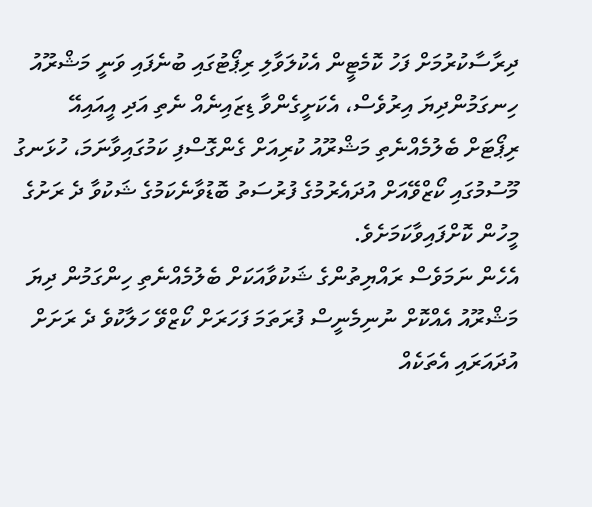ދިރާސާކުރުމަށް ފަހު ކޮމެޓީން އެކުލަވާލި ރިޕޯޓުގައި ބުނެފައި ވަނީ މަޝްރޫއު ހިނގަމުންދިޔަ އިރުވެސް، އެކަށީގެންވާ ޑިޒައިނެއް ނެތި އަދި އީއައިއޭ ރިޕޯޓަށް ބެލުމެއްނެތި މަޝްރޫއު ކުރިއަށް ގެންގޮސްފި ކަމުގައިވާނަމަ، ހުޅަނގު މޫސުމުގައި ކޯޒްވޭއަށް އުދައެރުމުގެ ފުރުސަތު ބޮޑުވާނެކަމުގެ ޝަކުވާ ދެ ރަށުގެ މީހުން ކޮށްފައިވާކަމަށެވެ.
އެހެން ނަމަވެސް ރައްޔިތުންގެ ޝަކުވާއަކަށް ބެލުމެއްނެތި ހިންގަމުން ދިޔަ މަޝްރޫއު އެއްކޮށް ނުނިމެނީސް ފުރަތަމަ ފަހަރަށް ކޯޒްވޭ ހަލާކުވެ ދެ ރަށަށް އުދައަރައި އެތަކެއް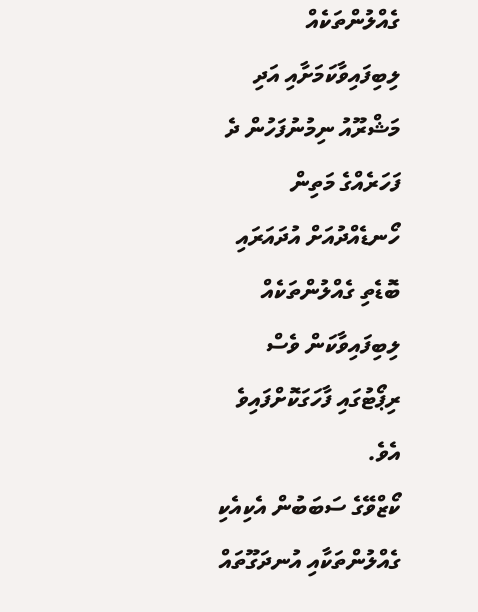ގެއްލުންތަކެއް ލިބިފައިވާކަމަށާއި އަދި މަޝްރޫއު ނިމުނުފަހުން ދެ ފަހަރެއްގެ މަތިން ހޯނޑެއްދުއަށް އުދައަރައި ބޮޑެތި ގެއްލުންތަކެއް ލިބިފައިވާކަން ވެސް ރިޕޯޓުގައި ފާހަގަކޮށްފައިވެ އެވެ.
ކޯޒްވޭގެ ސަބަބުން އެކިއެކި ގެއްލުންތަކާއި އުނދަގޫތައް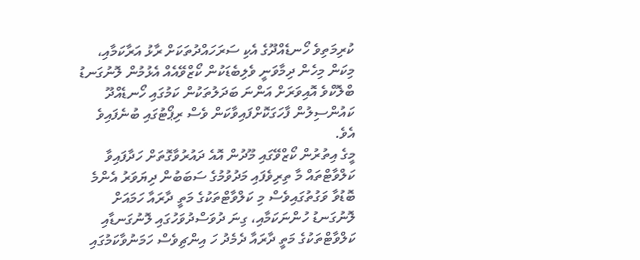ކުރިމަތިވެ ހޯނޑެއްދޫގެ އެކި ސަރަހައްދުތަކަށް ރާޅު އަރާކަމާއި، މިކަން މިހެން ދިމާވަނީ ވެލިބެޑަކުން ކޯޒްވޭއެއް އެޅުމުން ލޮނުގަނޑު ބްލޮކްވެ އޮއިވަރަށް އަންނަ ބަދަލުތަކުން ކަމުގައި ހޯނޑެއްދޫ ކައުންސިލުން ފާހަގަކޮށްފައިވާކަން ވެސް ރިޕޯޓުގައި ބުނެފައިވެ އެވެ.
މީގެ އިތުރުން ކޯޒްވޭގައި މޫދުން އޮއެ ދައުރުވާގޮތަށް ހަދާފައިވާ ކަލްވާޓްތައް މާ ތިރިވެފައި މަދުވުމުގެ ސަބަބުން ދިޔަވަރު އެންމެ ބޮޑުވާ ވަގުތުގައިވެސް މި ކަލްވާޓްތަކުގެ މަތީ ދާރައާ ހަމައަށް ލޮނުގަނޑު ހުންނަކަމާއި، ގިނަ ދުވަސްދުވަހުގައި ލޮނުގަނޑާއި ކަލްވާޓްތަކުގެ މަތީ ދާރައާ ދެމެދު ހަ އިންޗިވެސް ހަމަނުވާކަމުގައި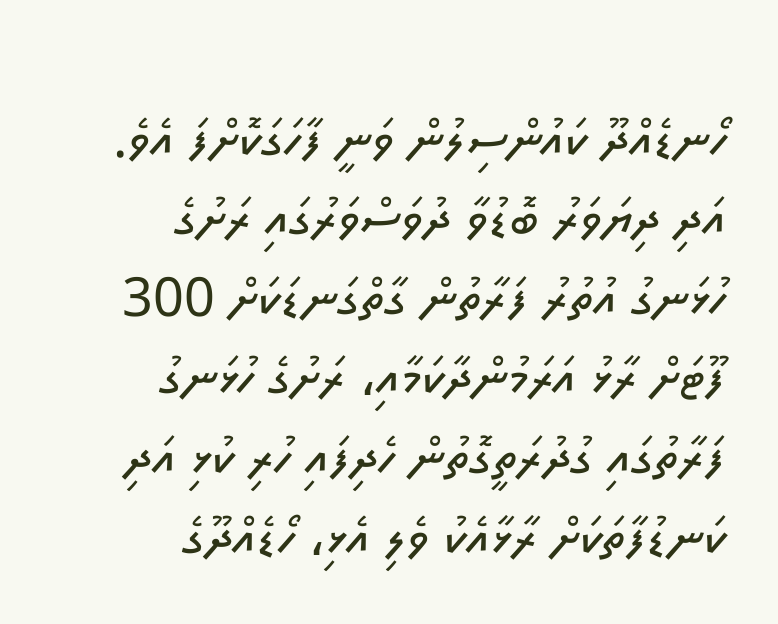ހޯނޑެއްދޫ ކައުންސިލުން ވަނީ ފާހަގަކޮށްފަ އެވެ.
އަދި ދިޔަވަރު ބޮޑުވާ ދުވަސްވަރުގައި ރަށުގެ ހުޅަނގު އުތުރު ފަރާތުން ގާތްގަނޑަކަށް 300 ފޫޓަށް ރާޅު އަރަމުންދާކަމާއި، ރަށުގެ ހުޅަނގު ފަރާތުގައި ގުދުރަތީގޮތުން ހެދިފައި ހުރި ކުޅި އަދި ކަނޑުފާތަކަށް ރާޅާއެކު ވެލި އެޅި، ހޯޑެއްދޫގެ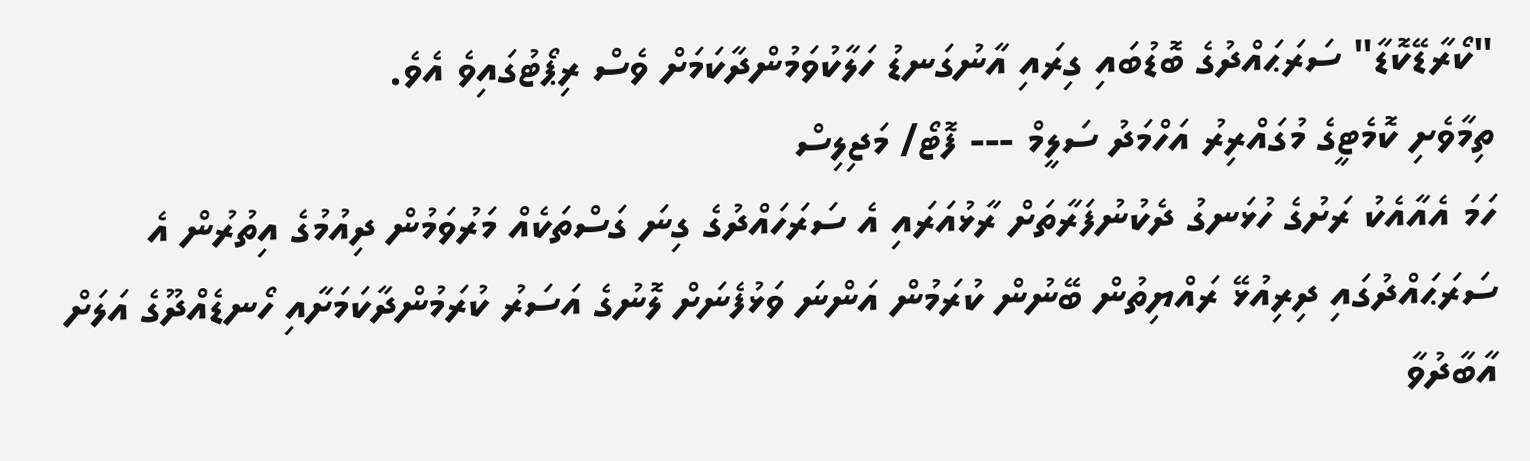"ކޯރާޑޭކޮޑާ" ސަރަޙައްދުގެ ބޮޑުބައި ގިރައި އާނުގަނޑު ހަލާކުވަމުންދާކަމަށް ވެސް ރިޕޯޓުގައިވެ އެވެ.
ތިމާވެށި ކޮމެޓީގެ މުގައްރިރު އަހްމަދު ސަލީމް --- ފޮޓޯ/ މަޖިލިސް
ހަމަ އެއާއެކު ރަށުގެ ހުޅަނގު ދެކުނުފަރާތަށް ރާޅުއަރައި އެ ސަރަހައްދުގެ ގިނަ ގަސްތަކެއް މަރުވަމުން ދިއުމުގެ އިތުރުން އެ ސަރަޙައްދުގައި ދިރިއުޅޭ ރައްޔިތުން ބޭނުން ކުރަމުން އަންނަ ވަޅުފެނަށް ލޮނުގެ އަސަރު ކުރަމުންދާކަމަށާއި ހޯނޑެއްދޫގެ އަލަށް އާބާދުވާ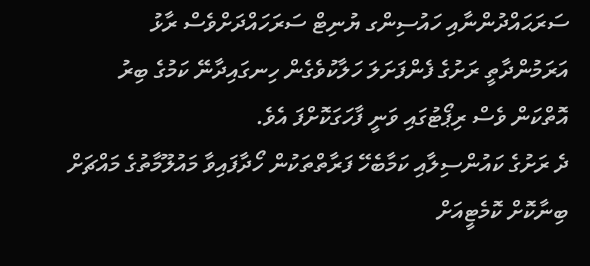ސަރަޙައްދުންނާއި ހައުސިންގ ޔުނިޓް ސަރަހައްދަށްވެސް ރާޅު އަރަމުންދާތީ ރަށުގެ ފެންފަށަލަ ހަލާކުވެގެން ހިނގައިދާނޭ ކަމުގެ ބިރު އޮތްކަން ވެސް ރިޕޯޓުގައި ވަނީ ފާހަގަކޮށްފަ އެވެ.
ދެ ރަށުގެ ކައުންސިލާއި ކަމާބެހޭ ފަރާތްތަކުން ހޯދާފައިވާ މައުލޫމާތުގެ މައްޗަށް ބިނާކޮށް ކޮމެޓީއަށް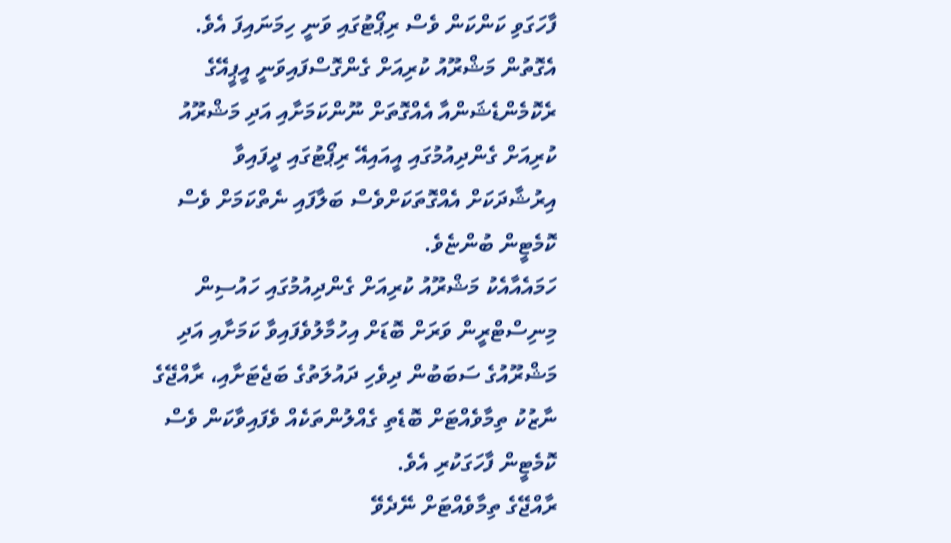ފާހަގަވި ކަންކަން ވެސް ރިޕޯޓުގައި ވަނީ ހިމަނައިފަ އެވެ.
އެގޮތުން މަޝްރޫއު ކުރިއަށް ގެންގޮސްފައިވަނީ އީޕީއޭގެ
ރެކޮމެންޑެޝަންއާ އެއްގޮތަށް ނޫންކަމަށާއި އަދި މަޝްރޫއު ކުރިއަށް ގެންދިއުމުގައި އީއައިއޭ ރިޕޯޓުގައި ދީފައިވާ އިރުޝާދަކަށް އެއްގޮތަކަށްވެސް ބަލާފައި ނެތްކަމަށް ވެސް ކޮމެޓީން ބުންޏެވެ.
ހަމައެއާއެކު މަޝްރޫއު ކުރިއަށް ގެންދިއުމުގައި ހައުސިން މިނިސްޓްރީން ވަރަށް ބޮޑަށް އިހުމާލުވެފައިވާ ކަމަށާއި އަދި މަޝްރޫއުގެ ސަބަބުން ދިވެހި ދައުލަތުގެ ބަޖެޓަށާއި، ރާއްޖޭގެ ނާޒުކު ތިމާވެއްޓަށް ބޮޑެތި ގެއްލުންތަކެއް ވެފައިވާކަން ވެސް ކޮމެޓީން ފާހަގަކުރި އެވެ.
ރާއްޖޭގެ ތިމާވެއްޓަށް ނޭދެވޭ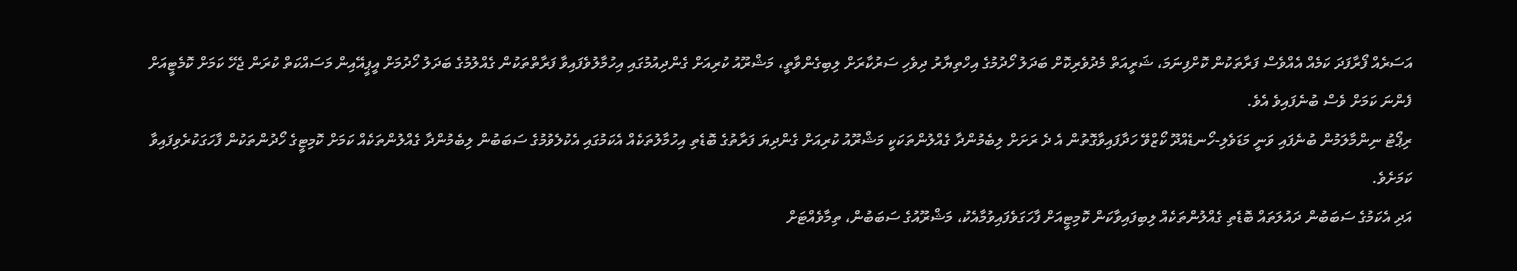އަސަރެއް ފޯރާފަދަ ކަމެއް އެއްވެސް ފަރާތަކުން ކޮށްފިނަމަ، ޝަރީއަތް މެދުވެރިކޮށް ބަދަލު ހޯދުމުގެ އިހްތިޔާރު ދިވެހި ސަރުކާރަށް ލިބިގެންވާތީ، މަޝްރޫއު ކުރިއަށް ގެންދިއުމުގައި އިހުމާލުވެފައިވާ ފަރާތްތަކުން ގެއްލުމުގެ ބަދަލު ހޯދުމަށް އީޕީއޭއިން މަސައްކަތް ކުރަން ޖެހޭ ކަމަށް ކޮމެޓީއަށް ފެންނަ ކަމަށް ވެސް ބުނެފައިވެ އެވެ.
ރިޕޯޓު ނިންމާލަމުން ބުނެފައި ވަނީ މަޑަވެލި-ހޯނޑެއްދޫ ކޯޒްވޭ ހަދާފައިވާގޮތުން އެ ދެ ރަށަށް ލިބެމުންދާ ގެއްލުންތަކަކީ މަޝްރޫއު ކުރިއަށް ގެންދިޔަ ފަރާތުގެ ބޮޑެތި އިހުމާލުތަކެއް އެކަމުގައި އެކުލެވުމުގެ ސަބަބުން ލިބެމުންދާ ގެއްލުންތަކެއް ކަމަށް ކޮމިޓީގެ ހޯދުންތަކުން ފާހަގަކުރެވިފައިވާ ކަމަށެވެ.
އަދި އެކަމުގެ ސަބަބުން ދައުލަތައް ބޮޑެތި ގެއްލުންތަކެއް ލިބިފައިވާކަން ކޮމިޓީއަށް ފާހަގަވެފައިވުމާއެކު، މަޝްރޫއުގެ ސަބަބުން، ތިމާވެއްޓަށް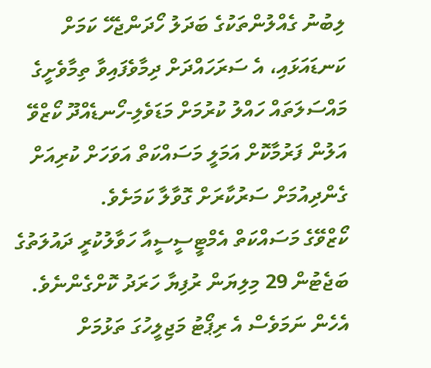ލިބުނު ގެއްލުންތަކުގެ ބަދަލު ހޯދަންޖެހޭ ކަމަށް ކަނޑައަޅައި، އެ ސަރަހައްދަށް ދިމާވެފައިވާ ތިމާވެށީގެ މައްސަލަތައް ހައްލު ކުރުމަށް މަޑަވެލި-ހޯނޑެއްދޫ ކޯޒްވޭ އަލުން ފަރުމާކޮށް އަމަލީ މަސައްކަތް އަވަހަށް ކުރިއަށް ގެންދިއުމަށް ސަރުކާރަށް ގޮވާލާ ކަމަށެވެ.
ކޯޒްވޭގެ މަސައްކަތް އެމްޓީސީސީއާ ހަވާލުކުރީ ދައުލަތުގެ ބަޖެޓުން 29 މިލިޔަން ރުފިޔާ ހަރަދު ކޮށްގެންނެވެ.
އެހެން ނަމަވެސް އެ ރިޕޯޓު މަޖިލީހުގަ ތަޅުމަށް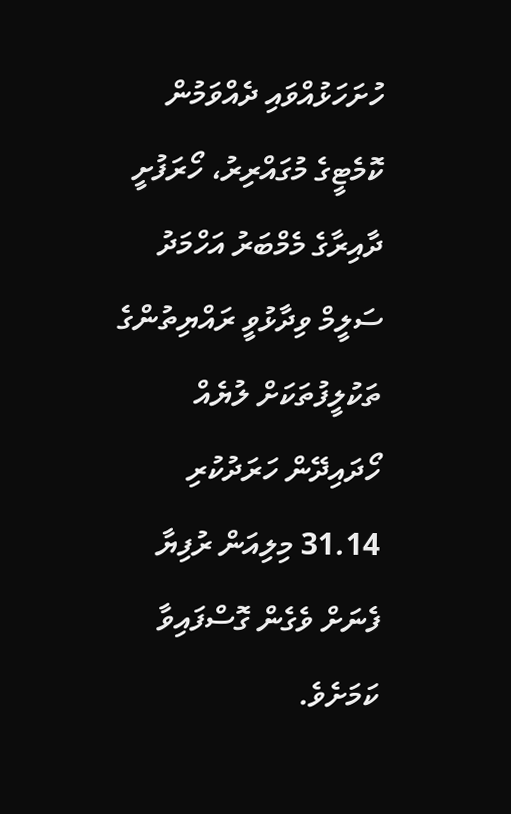ހުށަހަޅުއްވައި ދެއްވަމުން ކޮމެޓީގެ މުގައްރިރު، ހޯރަފުށީ ދާއިރާގެ މެމްބަރު އަހްމަދު ސަލީމް ވިދާޅުވީ ރައްޔިތުންގެ ތަކުލީފުތަކަށް ލުޔެއް ހޯދައިދޭން ހަރަދުކުރި 31.14 މިލިއަން ރުފިޔާ ފެނަށް ވެގެން ގޮސްފައިވާ ކަމަށެވެ.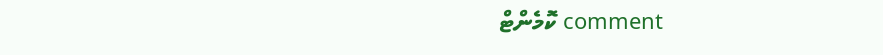comment ކޮމެންޓް